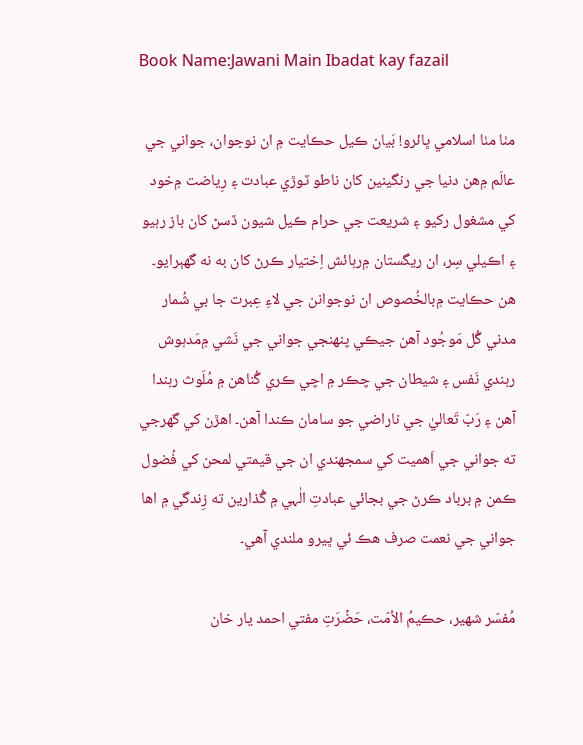Book Name:Jawani Main Ibadat kay fazail

مٺا مٺا اسلامي ڀائرو! بَيان ڪيل حڪايت ۾ ان نوجوان، جواني جي عالَم ۾هن دنيا جي رنگينين کان ناطو ٽوڙي عبادت ۽ رِياضت ۾خود کي مشغول رکيو ۽ شريعت جي حرام ڪيل شيون ڏسڻ کان باز رہيو ۽ اڪيلي سِر، ان ريگستان ۾رہائش اِختيار ڪرڻ کان به نه گھٻرايو۔ هن حڪايت ۾بالخُصوص ان نوجوانن جي لاءِ عِبرت جا بي شُمار مدني گُل مَوجُود آهن جيڪي پنهنجي جواني جي نَشي ۾مَدہوش رہندي نَفس ۽ شيطان جي چڪر ۾ اچي ڪري گُناهن ۾ مُلَوث رہندا آهن ۽ رَبّ تَعاليٰ جي ناراضي جو سامان ڪندا آهن۔ اهڙن کي گھرجي ته جواني جي اَهميت کي سمجھندي ان جي قيمتي لمحن کي فُضول ڪمن ۾ برباد ڪرڻ جي بجائي عبادتِ الٰہي ۾ گُذارين ته زِندگي ۾ اها جواني جي نعمت صرف هڪ ئي ڀيرو ملندي آهي۔

مُفسّر شهير، حڪيمُ الاُمّت، حَضۡرَتِ مفتي احمد يار خان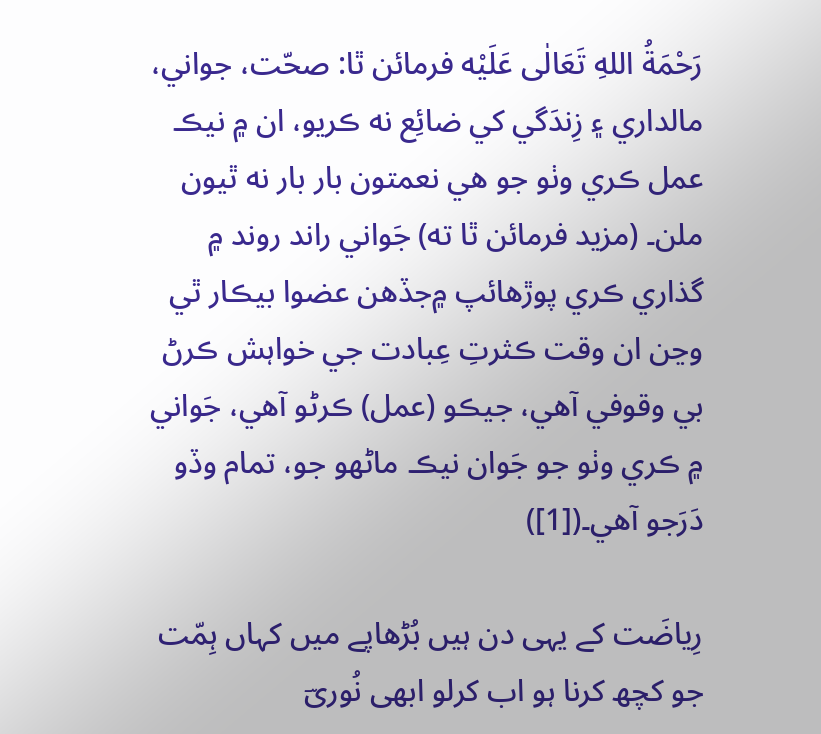رَحْمَةُ اللهِ تَعَالٰی عَلَيْه فرمائن ٿا: صحّت، جواني، مالداري ۽ زِندَگي کي ضائِع نه ڪريو، ان ۾ نيڪ عمل ڪري وٺو جو هي نعمتون بار بار نه ٿيون ملن۔ (مزيد فرمائن ٿا ته) جَواني راند روند ۾ گذاري ڪري پوڙهائپ ۾جڏهن عضوا بيڪار ٿي وڃن ان وقت ڪثرتِ عِبادت جي خواہش ڪرڻ بي وقوفي آهي، جيڪو (عمل) ڪرڻو آهي، جَواني ۾ ڪري وٺو جو جَوان نيڪ ماڻهو جو، تمام وڏو دَرَجو آهي۔([1])

رِیاضَت کے یہی دن ہیں بُڑھاپے میں کہاں ہِمّت جو کچھ کرنا ہو اب کرلو ابھی نُوریؔ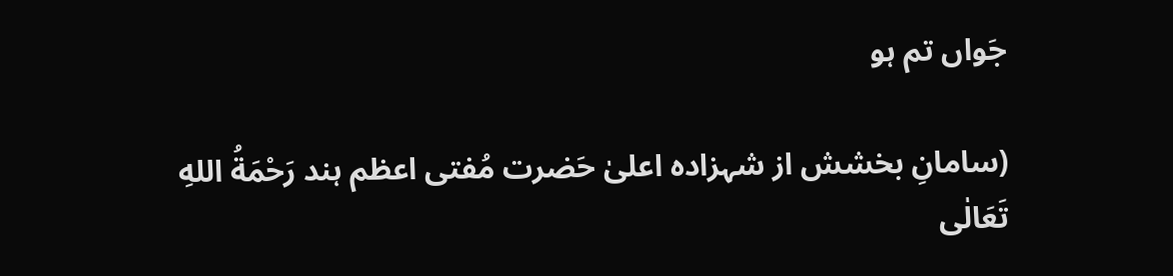جَواں تم ہو

(سامانِ بخشش از شہزادہ اعلیٰ حَضرت مُفتی اعظم ہند رَحْمَةُ اللهِ تَعَالٰی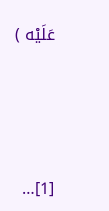عَلَيْه )





[1]…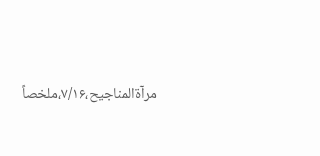مرآۃالمناجیح،۷/۱۶،ملخصاً